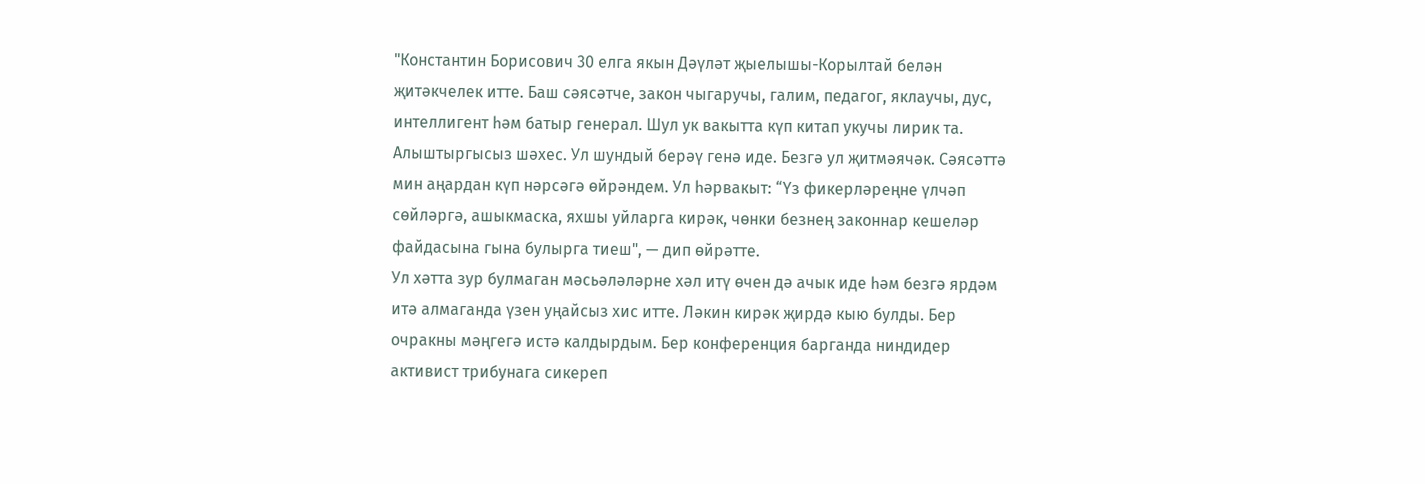"Константин Борисович 30 елга якын Дәүләт җыелышы-Корылтай белән җитәкчелек итте. Баш сәясәтче, закон чыгаручы, галим, педагог, яклаучы, дус, интеллигент һәм батыр генерал. Шул ук вакытта күп китап укучы лирик та. Алыштыргысыз шәхес. Ул шундый берәү генә иде. Безгә ул җитмәячәк. Сәясәттә мин аңардан күп нәрсәгә өйрәндем. Ул һәрвакыт: “Үз фикерләреңне үлчәп сөйләргә, ашыкмаска, яхшы уйларга кирәк, чөнки безнең законнар кешеләр файдасына гына булырга тиеш", — дип өйрәтте.
Ул хәтта зур булмаган мәсьәләләрне хәл итү өчен дә ачык иде һәм безгә ярдәм итә алмаганда үзен уңайсыз хис итте. Ләкин кирәк җирдә кыю булды. Бер очракны мәңгегә истә калдырдым. Бер конференция барганда ниндидер активист трибунага сикереп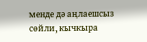менде дә аңлаешсыз сөйли, кычкыра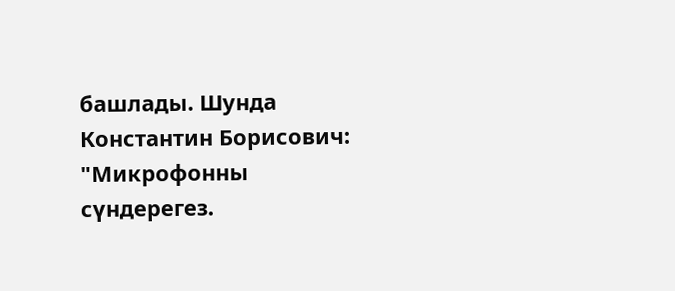башлады. Шунда Константин Борисович: "Микрофонны сүндерегез.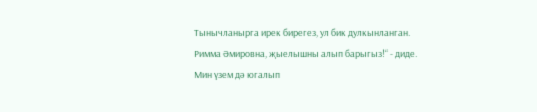Тынычланырга ирек бирегез, ул бик дулкынланган. Римма Әмировна, җыелышны алып барыгыз!“ - диде. Мин үзем дә югалып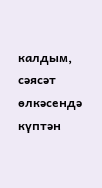калдым, сәясәт өлкәсендә күптән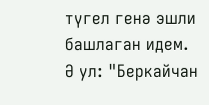түгел генә эшли башлаган идем. Ә ул: "Беркайчан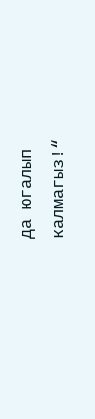да югалып калмагыз!“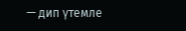— дип үтемле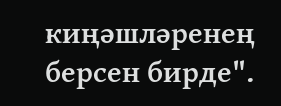киңәшләренең берсен бирде".